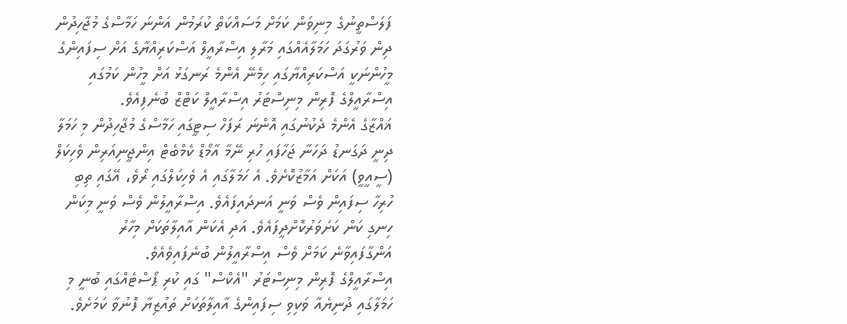ފަލަސްތީނުގެ މިނިވަން ކަމަށް މަސައްކަތް ކުރަމުން އަންނަ ހަމާސްގެ މުޖާހިދުން ދިން ވަރުގަދަ ހަމަލާއެއްގައި މަރާލި އިސްރާއީލް އަސްކަރިއްޔާގެ އަށް ސިފައިންގެ މީހުންނަކީ އަސްކަރިއްޔާގައި ހިމެނޭ އެންމެ ރަނގަޅު އަށް މީހުން ކަމުގައި އިސްރާއީލްގެ ފޮރިން މިނިސްޓަރު އިސްރާއީލް ކަޓްޒް ބުނެފިއެވެ.
ޣައްޒާގެ އެންމެ ދެކުނުގައި އޮންނަ ރަފަހް ސިޓީގައި ހަމާސްގެ މުޖާހިދުން މި ހަމަލާ ދިނީ ދަގަނޑު ދަހަނާ ޖަހާފައި ހުރި ނޭމާ އާމޯޑް ކެމްބެޓް އިންޖީނިއަރިން ވެހިކަލް (ސީއީވީ) އަކަށް އަމާޒުކޮށެވެ. އެ ހަމަލާގައި އެ ވެހިކަލްގައި ރޯވެ، އޭގައި ތިބި ހުރިހާ ސިފައިން ވެސް ވަނީ އަނދައިފައެވެ. އިސްރާއީލުން ވެސް ވަނީ މިކަން ހިނގި ކަން ކަށަވަރުކޮށްދީފައެވެ. އަދި އެކަން އާއިލާތަކަށް މިހާރު އަންގާފައިވާނެ ކަމަށް ވެސް އިސްރާއީލުން ބުނެފައިވެއެވެ.
އިސްރާއީލްގެ ފޮރިން މިނިސްޓަރު "އެކްސް" ގައި ކުރި ޕޯސްޓެއްގައި ބުނީ މި ހަމަލާގައި ދުނިޔެއާ ވަކިވި ސިފައިންގެ އާއިލާތަކަށް ތައުޒިޔާ ފޮނުވާ ކަމަށެވެ.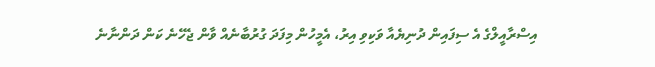އިސްރާއީލްގެ އެ ސިފައިން ދުނިޔެއާ ވަކިވި އިރު، އެމީހުން މިފަދަ ގުރުބާނެއް ވާން ޖެހޭނެ ކަން ދަންނާނެ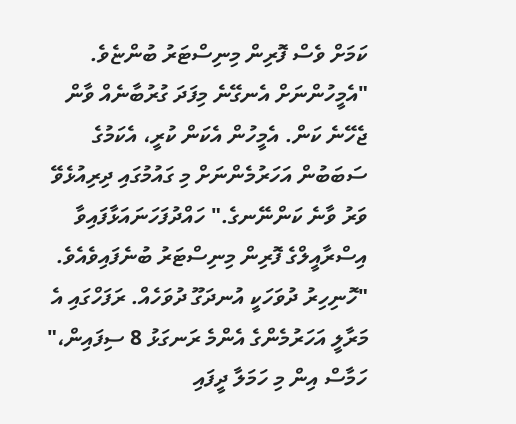ކަމަށް ވެސް ފޮރިން މިނިސްޓަރު ބުންޏެވެ.
"އެމީހުންނަށް އެނގޭނެ މިފަދަ ގުރުބާނެއް ވާން ޖެހޭނެ ކަން. އެމީހުން އެކަން ކުރީ، އެކަމުގެ ސަބަބުން އަހަރުމެންނަށް މި ގައުމުގައި ދިރިއުޅެވޭ ވަރު ވާނެ ކަންނޭނގެ." ހައްދުފަހަނައަޅާފައިވާ އިސްރާއީލްގެ ފޮރިން މިނިސްޓަރު ބުނެފައިވެއެވެ.
"ހޮނިހިރު ދުވަހަކީ އުނދަގޫ ދުވަހެއް. ރަފަހްގައި އެ މަރާލީ އަހަރުމެންގެ އެންމެ ރަނގަޅު 8 ސިފައިން،"
ހަމާސް އިން މި ހަމަލާ ދީފައި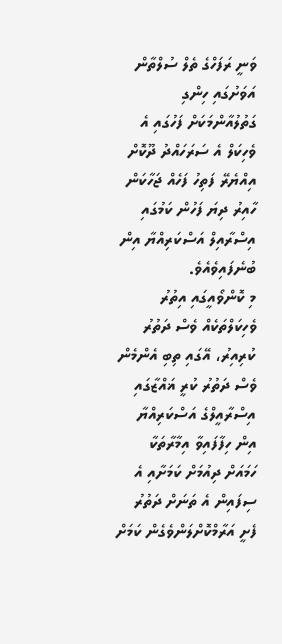ވަނީ ރަފަހްގެ ތެލް ސުލްތާން އަވަށުގައި ހިންގި ގަތުލުއާންމަކަށް ފަހުގައި އެ ވެހިކަލް އެ ސަރަހައްދު ދޫކޮށް އިއްޔެރޭ ފަތިހު ފަހެއް ޖަހާކަން ހާއިރު ދިޔަ ފަހުން ކަމުގައި އިސްރާއިލް އަސްކަރިއްޔާ އިން ބުނެފައިވެއެވެ.
މި ކޮންވޯއީގައި އިތުރު ވެހިކަލްތަކެއް ވެސް ދަތުރު ކުރިއިރު، އޭގައި ތިބި އެންމެން ވެސް ދަތުރު ކުރީ ޣައްޒާގައި އިސްރާއީލްގެ އަސްކަރިއްޔާ އިން ހިފާފައިވާ އިމާރާތަކާ ހަމައަށް ދިއުމަށް ކަމަށާއި އެ ސިފައިން އެ ތަނަށް ދަތުރު ފެށީ އަރާމްކޮށްލަންވެގެން ކަމަށް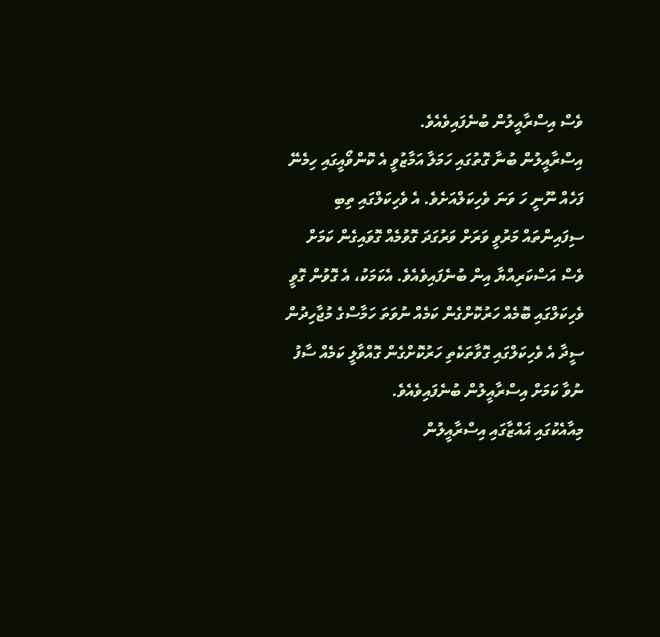ވެސް އިސްރާއީލުން ބުނެފައިވެއެވެ.
އިސްރާއީލުން ބުނާ ގޮތުގައި ހަމަލާ އަމާޒުވީ އެ ކޮންވޯއީގައި ހިމެނޭ ފަހެއް ނޫނީ ހަ ވަނަ ވެހިކަލްއަށެވެ. އެ ވެހިކަލްގައި ތިބި ސިފައިންތައް މަރުވީ ވަރަށް ވަރުގަދަ ގޮވުމެއް ގޮވައިގެން ކަމަށް ވެސް އަސްކަރިއްޔާ އިން ބުނެފައިވެއެވެ. އެކަމަކު، އެ ގޮވުން ގޮވީ ވެހިކަލްގައި ބޮމެއް ހަރުކޮށްގެން ކަމެއް ނުވަތަ ހަމާސްގެ މުޖާހިދުން ސީދާ އެ ވެހިކަލްގައި ގޮވާތަކެތި ހަރުކޮށްގެން ގޮއްވާލީ ކަމެއް ސާފު ނުވާ ކަމަށް އިސްރާއީލުން ބުނެފައިވެއެވެ.
މިއާއެކުގައި ޣައްޒާގައި އިސްރާއީލުން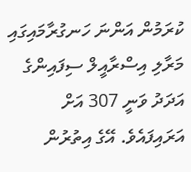ކުރަމުން އަންނަ ހަނގުރާމައިގައި މަރާލި އިސްރާއީލް ސިފައިންގެ އަދަދު ވަނީ 307 އަށް އަރައިފައެވެ. އޭގެ އިތުރުން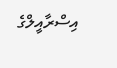އިސްރާއީލްގެ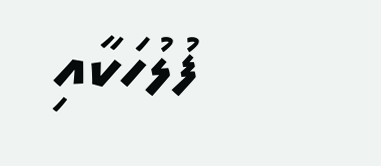ފުލުހަކާއި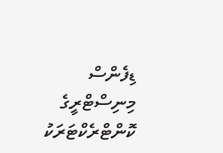ޑިފެންސް މިނިސްޓްރީގެ ކޮންޓްރެކްޓަރަކު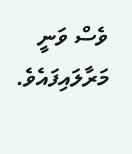ވެސް ވަނީ މަރާލައިފައެވެ.